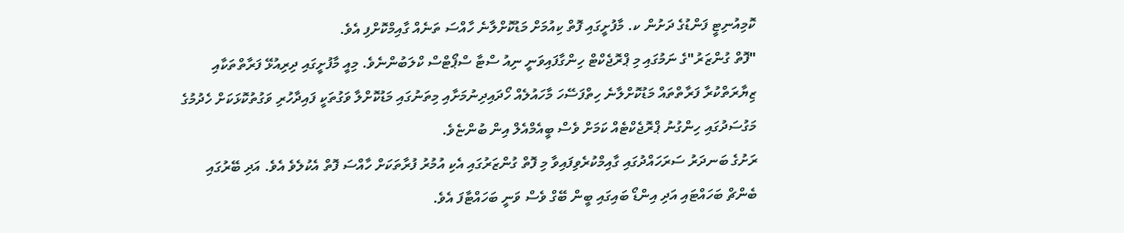ކޮމިއުނިޓީ ފަންޑުގެ ދަށުން ކ. މާފުށީގައި ފޮތް ކިއުމަށް މަޑުކޮށްލާނެ ހާއްސަ ތަނެއް ގާއިމްކޮށްފި އެވެ.
"ފޮތް ގުންޒަރު"ގެ ނަމުގައި މި ޕްރޮޖެކްޓް ހިންގާފައިވަނީ ނިއު ސްޓާ ސްޕޯޓްސް ކްލަބުންނެވެ. މިއީ މާފުށީގައި ދިރިއުޅޭ ފަރާތްތަކާއި ޒިޔާރަތްކުރާ ފަރާތްތައް މަޑުކޮށްލާނެ ހިތްފަސޭހަ މާހައުލެއް ހޯދައިދިނުމަށާއި މިތަނުގައި މަޑުކޮށްލާ ވަގުތަކީ ފައިދާހުރި ވަގުތުކޮޅަކަށް ހެދުމުގެ މަގުސަދުގައި ހިންގުނު ޕްރޮޖެކްޓެއް ކަމަށް ވެސް ބީއެމްއެލް އިން ބުންޏެވެ.
ރަށުގެ ބަނދަރު ސަރަހައްދުގައި ގާއިމްކުރެވިފައިވާ މި ފޮތް ގުންޒަރުގައި އެކި އުމުރު ފުރާތަކަށް ހާއްސަ ފޮތް އެކުލެވެ އެވެ. އަދި ބޭރުގައި ބެންޗް ބަހައްޓައި އަދި އިންޑޯ ބައިގައި ބީން ބޭގް ވެސް ވަނީ ބަހައްޓާފަ އެވެ.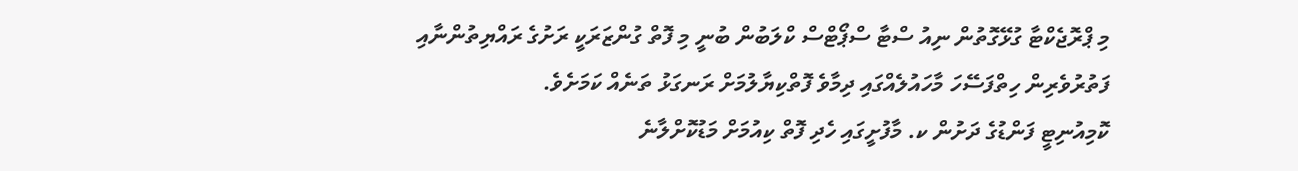މި ޕްރޮޖެކްޓާ ގުޅޭގޮތުން ނިއު ސްޓާ ސްޕޯޓްސް ކްލަބުން ބުނީ މި ފޮތް ގުންޒަރަކީ ރަށުގެ ރައްޔިތުންނާއި ފަތުރުވެރިން ހިތްފަސޭހަ މާހައުލެއްގައި ދިމާވެ ފޮތްކިޔާލުމަށް ރަނގަޅު ތަނެއް ކަމަށެވެ.
ކޮމިއުނިޓީ ފަންޑުގެ ދަށުން ކ. މާފުށީގައި ހެދި ފޮތް ކިއުމަށް މަޑުކޮށްލާނެ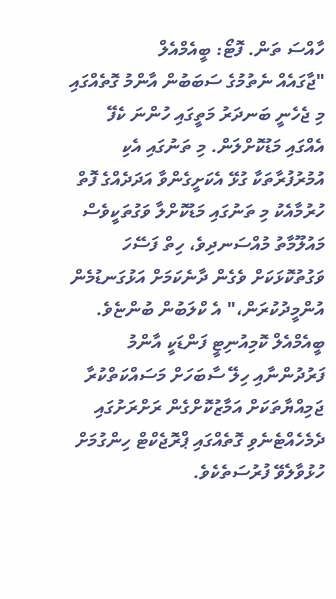ހާއްސަ ތަން. ފޮޓޯ: ބީއެމްއެލް
"ޖާގައެއް ނެތުމުގެ ސަބަބުން އާންމު ގޮތެއްގައި މި ޖެހެނީ ބަނދަރު މަތީގައި ހުންނަ ކެފޭ އެއްގައި މަޑުކޮށްލަން. މި ތަނުގައި އެކި އުމުރުފުރާތަކާ ގުޅޭ އެކަށީގެންވާ އަދަދެއްގެ ފޮތް ހުރުމާއެކު މި ތަނުގައި މަޑުކޮށްލާ ވަގުތަކީވެސް މައުލޫމާތު މުއްސަނދިވެ، ހިތް ފަސޭހަ ވަގުތުކޮޅަކަށް ވެގެން ދާނެކަމަށް އަޅުގަނޑުމެން އުންމީދުކުރަން،" އެ ކްލަބުން ބުންޏެވެ.
ބީއެމްއެލް ކޮމިއުނިޓީ ފަންޑަކީ އާންމު ފަރުދުންނާއި ހިލޭ ސާބަހަށް މަސައްކަތްކުރާ ޖަމިއްޔާތަކަށް އަމާޒުކޮށްގެން ރަށްރަށުގައި ދެމެހެއްޓެނެވި ގޮތެއްގައި ޕްރޮޖެކްޓް ހިންގުމަށް ހުޅުވާލެވޭ ފުރުސަތެކެވެ.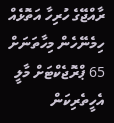ރާއްޖޭގެ ހުރިހާ އަތޮޅެއް ހިމެނޭހެން މިހާތަނަށް 65 ޕްރޮޖެކްޓަށް މާލީ އެހީތެރިކަން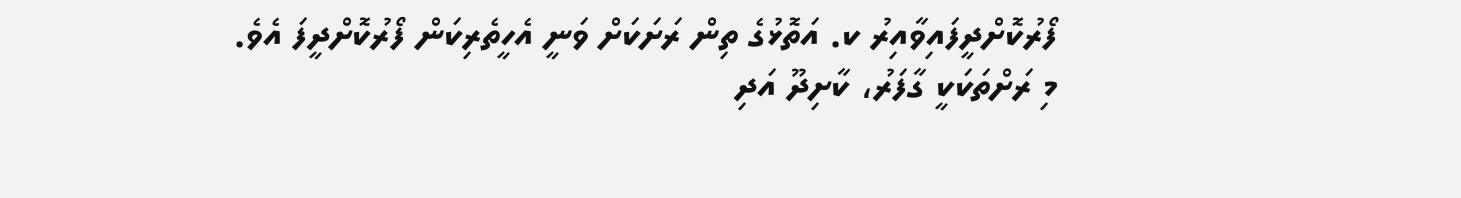ފޯރުކޮށްދީފައިވާއިރު ކ. އަތޮޅުގެ ތިން ރަށަކަށް ވަނީ އެހީތެރިކަން ފޯރުކޮށްދީފަ އެވެ. މި ރަށްތަކަކީ ގާފަރު، ކާށިދޫ އަދި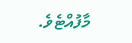މާފުއްޓެވެ.